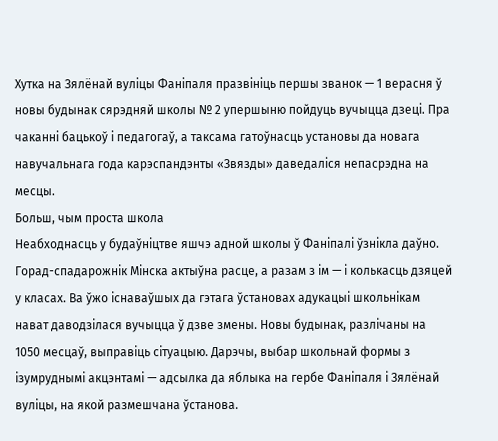Хутка на Зялёнай вуліцы Фаніпаля празвініць першы званок — 1 верасня ў новы будынак cярэдняй школы № 2 упершыню пойдуць вучыцца дзеці. Пра чаканні бацькоў і педагогаў, а таксама гатоўнасць установы да новага навучальнага года карэспандэнты «Звязды» даведаліся непасрэдна на месцы.
Больш, чым проста школа
Неабходнасць у будаўніцтве яшчэ адной школы ў Фаніпалі ўзнікла даўно. Горад-спадарожнік Мінска актыўна расце, а разам з ім — і колькасць дзяцей у класах. Ва ўжо існаваўшых да гэтага ўстановах адукацыі школьнікам нават даводзілася вучыцца ў дзве змены. Новы будынак, разлічаны на 1050 месцаў, выправіць сітуацыю. Дарэчы, выбар школьнай формы з ізумруднымі акцэнтамі — адсылка да яблыка на гербе Фаніпаля і Зялёнай вуліцы, на якой размешчана ўстанова.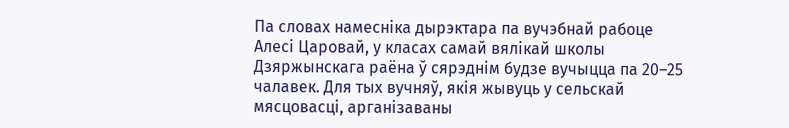Па словах намесніка дырэктара па вучэбнай рабоце Алесі Царовай, у класах самай вялікай школы Дзяржынскага раёна ў сярэднім будзе вучыцца па 20–25 чалавек. Для тых вучняў, якія жывуць у сельскай мясцовасці, арганізаваны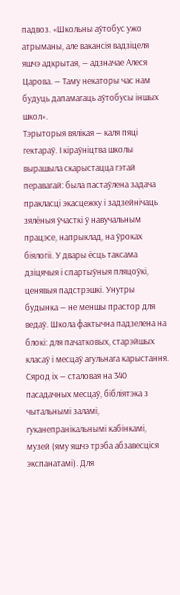падвоз. «Школьны аўтобус ужо атрыманы, але вакансія вадзіцеля яшчэ адкрытая, — адзначае Алеся Царова. — Таму некаторы час нам будуць дапамагаць аўтобусы іншых школ».
Тэрыторыя вялікая — каля пяці гектараў. І кіраўніцтва школы вырашыла скарыстацца гэтай перавагай: была пастаўлена задача пракласці экасцежку і задзейнічаць зялёныя ўчасткі ў навучальным працэсе, напрыклад, на ўроках біялогіі. У двары ёсць таксама дзіцячыя і спартыўныя пляцоўкі, ценявыя падстрэшкі. Унутры будынка — не меншы прастор для ведаў. Школа фактычна падзелена на блокі: для пачатковых, старэйшых класаў і месцаў агульнага карыстання. Сярод іх — сталовая на 340 пасадачных месцаў, бібліятэка з чытальнымі заламі, гуканепранікальнымі кабінкамі, музей (яму яшчэ трэба абзавесціся экспанатамі). Для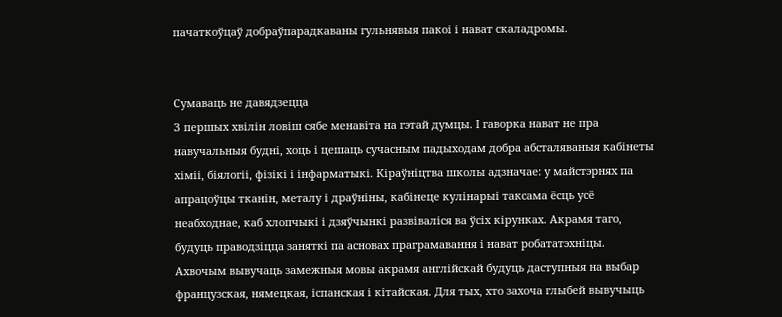пачаткоўцаў добраўпарадкаваны гульнявыя пакоі і нават скаладромы.


Сумаваць не давядзецца
З першых хвілін ловіш сябе менавіта на гэтай думцы. І гаворка нават не пра навучальныя будні, хоць і цешаць сучасным падыходам добра абсталяваныя кабінеты хіміі, біялогіі, фізікі і інфарматыкі. Кіраўніцтва школы адзначае: у майстэрнях па апрацоўцы тканін, металу і драўніны, кабінеце кулінарыі таксама ёсць усё неабходнае, каб хлопчыкі і дзяўчынкі развіваліся ва ўсіх кірунках. Акрамя таго, будуць праводзіцца заняткі па асновах праграмавання і нават робататэхніцы. Ахвочым вывучаць замежныя мовы акрамя англійскай будуць даступныя на выбар французская, нямецкая, іспанская і кітайская. Для тых, хто захоча глыбей вывучыць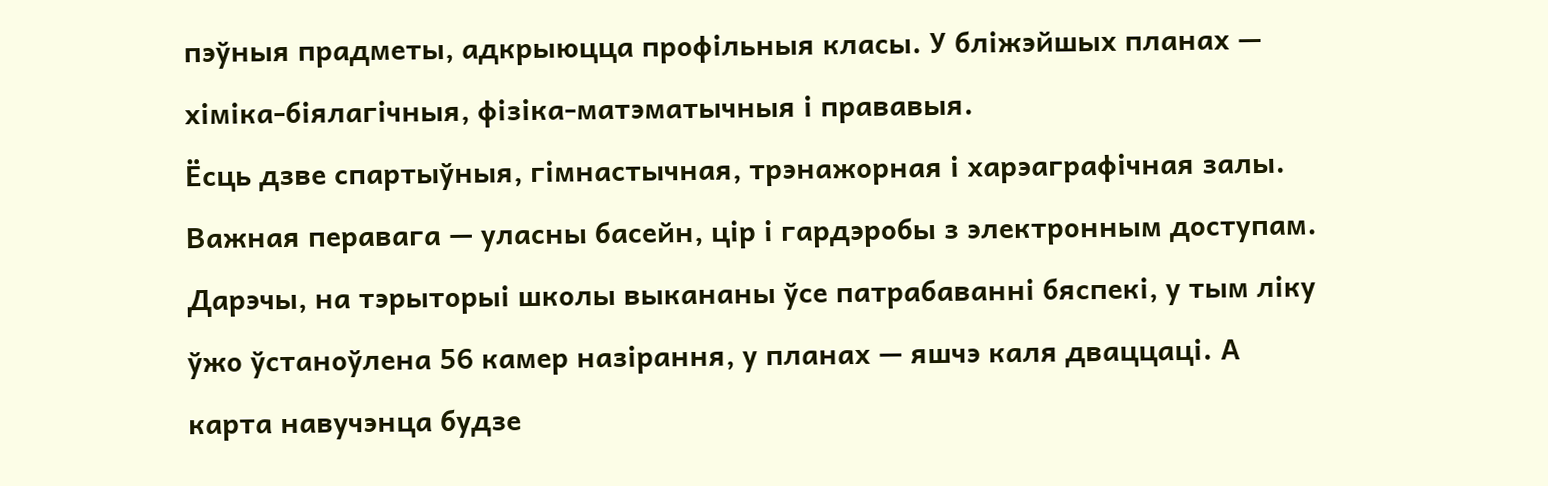пэўныя прадметы, адкрыюцца профільныя класы. У бліжэйшых планах — хіміка-біялагічныя, фізіка-матэматычныя і прававыя.
Ёсць дзве спартыўныя, гімнастычная, трэнажорная і харэаграфічная залы. Важная перавага — уласны басейн, цір і гардэробы з электронным доступам. Дарэчы, на тэрыторыі школы выкананы ўсе патрабаванні бяспекі, у тым ліку ўжо ўстаноўлена 56 камер назірання, у планах — яшчэ каля дваццаці. А карта навучэнца будзе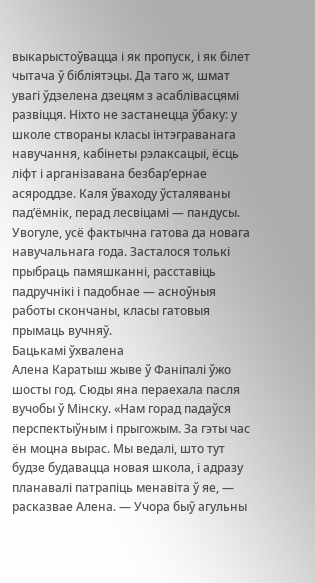выкарыстоўвацца і як пропуск, і як білет чытача ў бібліятэцы. Да таго ж, шмат увагі ўдзелена дзецям з асаблівасцямі развіцця. Ніхто не застанецца ўбаку: у школе створаны класы інтэграванага навучання, кабінеты рэлаксацыі, ёсць ліфт і арганізавана безбар’ернае асяроддзе. Каля ўваходу ўсталяваны пад’ёмнік, перад лесвіцамі — пандусы. Увогуле, усё фактычна гатова да новага навучальнага года. Засталося толькі прыбраць памяшканні, расставіць падручнікі і падобнае — асноўныя работы скончаны, класы гатовыя прымаць вучняў.
Бацькамі ўхвалена
Алена Каратыш жыве ў Фаніпалі ўжо шосты год. Сюды яна пераехала пасля вучобы ў Мінску. «Нам горад падаўся перспектыўным і прыгожым. За гэты час ён моцна вырас. Мы ведалі, што тут будзе будавацца новая школа, і адразу планавалі патрапіць менавіта ў яе, — расказвае Алена. — Учора быў агульны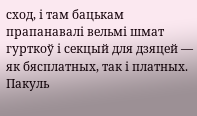сход, і там бацькам прапанавалі вельмі шмат гурткоў і секцый для дзяцей — як бясплатных, так і платных. Пакуль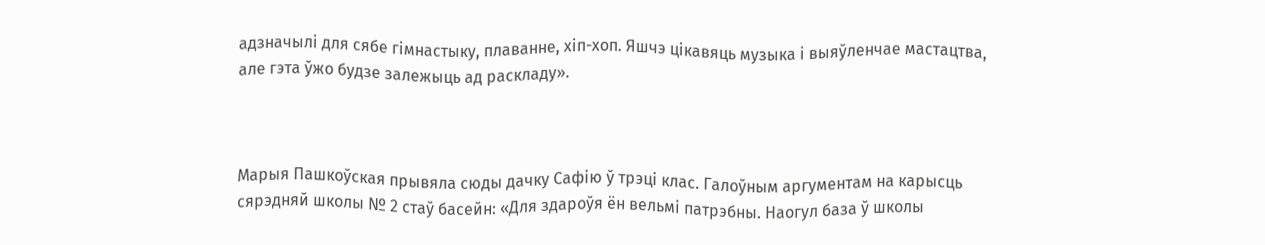адзначылі для сябе гімнастыку, плаванне, хіп-хоп. Яшчэ цікавяць музыка і выяўленчае мастацтва, але гэта ўжо будзе залежыць ад раскладу».



Марыя Пашкоўская прывяла сюды дачку Сафію ў трэці клас. Галоўным аргументам на карысць сярэдняй школы № 2 стаў басейн: «Для здароўя ён вельмі патрэбны. Наогул база ў школы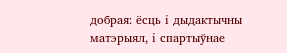добрая: ёсць і дыдактычны матэрыял, і спартыўнае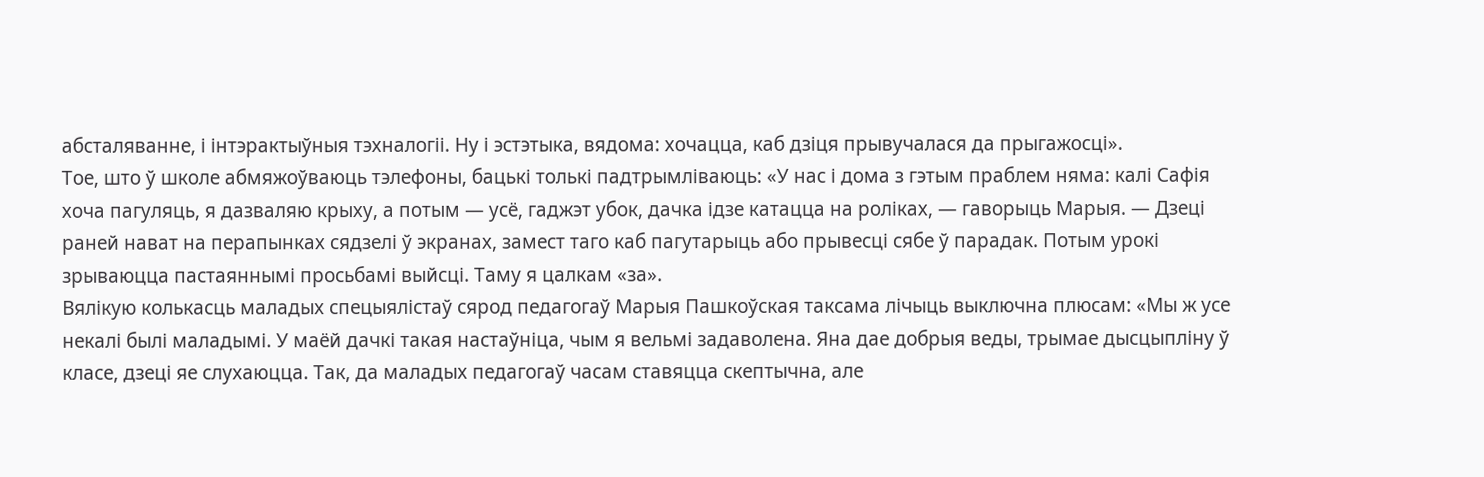абсталяванне, і інтэрактыўныя тэхналогіі. Ну і эстэтыка, вядома: хочацца, каб дзіця прывучалася да прыгажосці».
Тое, што ў школе абмяжоўваюць тэлефоны, бацькі толькі падтрымліваюць: «У нас і дома з гэтым праблем няма: калі Сафія хоча пагуляць, я дазваляю крыху, а потым — усё, гаджэт убок, дачка ідзе катацца на роліках, — гаворыць Марыя. — Дзеці раней нават на перапынках сядзелі ў экранах, замест таго каб пагутарыць або прывесці сябе ў парадак. Потым урокі зрываюцца пастаяннымі просьбамі выйсці. Таму я цалкам «за».
Вялікую колькасць маладых спецыялістаў сярод педагогаў Марыя Пашкоўская таксама лічыць выключна плюсам: «Мы ж усе некалі былі маладымі. У маёй дачкі такая настаўніца, чым я вельмі задаволена. Яна дае добрыя веды, трымае дысцыпліну ў класе, дзеці яе слухаюцца. Так, да маладых педагогаў часам ставяцца скептычна, але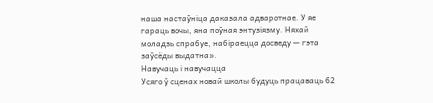наша настаўніца даказала адваротнае. У яе гараць вочы, яна поўная энтузіязму. Няхай моладзь спрабуе, набіраецца досведу — гэта заўсёды выдатна».
Навучаць і навучацца
Усяго ў сценах новай школы будуць працаваць 62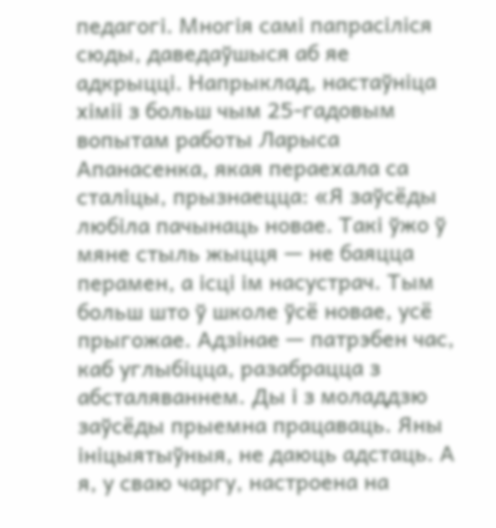педагогі. Многія самі папрасіліся сюды, даведаўшыся аб яе адкрыцці. Напрыклад, настаўніца хіміі з больш чым 25-гадовым вопытам работы Ларыса Апанасенка, якая пераехала са сталіцы, прызнаецца: «Я заўсёды любіла пачынаць новае. Такі ўжо ў мяне стыль жыцця — не баяцца перамен, а ісці ім насустрач. Тым больш што ў школе ўсё новае, усё прыгожае. Адзінае — патрэбен час, каб углыбіцца, разабрацца з абсталяваннем. Ды і з моладдзю заўсёды прыемна працаваць. Яны ініцыятыўныя, не даюць адстаць. А я, у сваю чаргу, настроена на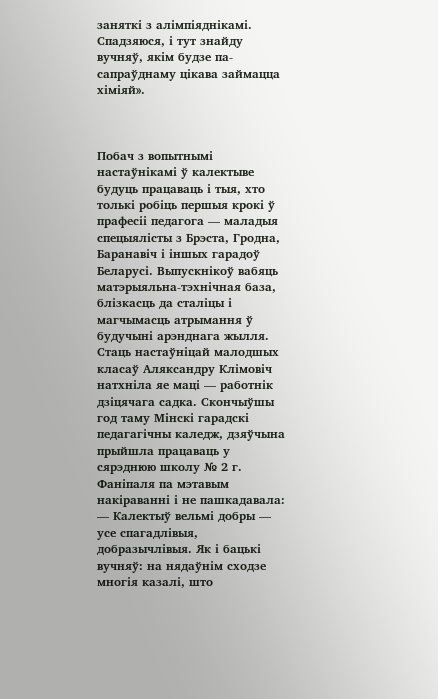заняткі з алімпіяднікамі. Спадзяюся, і тут знайду вучняў, якім будзе па-сапраўднаму цікава займацца хіміяй».



Побач з вопытнымі настаўнікамі ў калектыве будуць працаваць і тыя, хто толькі робіць першыя крокі ў прафесіі педагога — маладыя спецыялісты з Брэста, Гродна, Баранавіч і іншых гарадоў Беларусі. Выпускнікоў вабяць матэрыяльна-тэхнічная база, блізкасць да сталіцы і магчымасць атрымання ў будучыні арэнднага жылля. Стаць настаўніцай малодшых класаў Аляксандру Клімовіч натхніла яе маці — работнік дзіцячага садка. Скончыўшы год таму Мінскі гарадскі педагагічны каледж, дзяўчына прыйшла працаваць у сярэднюю школу № 2 г. Фаніпаля па мэтавым накіраванні і не пашкадавала:
— Калектыў вельмі добры — усе спагадлівыя, добразычлівыя. Як і бацькі вучняў: на нядаўнім сходзе многія казалі, што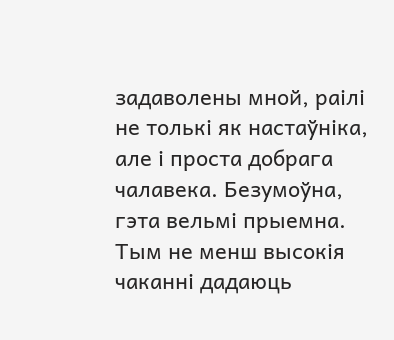задаволены мной, раілі не толькі як настаўніка, але і проста добрага чалавека. Безумоўна, гэта вельмі прыемна.
Тым не менш высокія чаканні дадаюць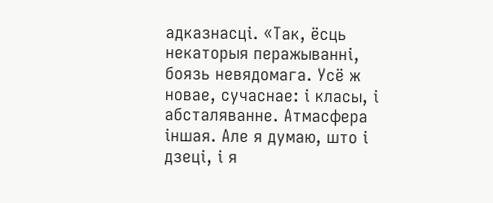адказнасці. «Так, ёсць некаторыя перажыванні, боязь невядомага. Усё ж новае, сучаснае: і класы, і абсталяванне. Атмасфера іншая. Але я думаю, што і дзеці, і я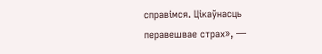справімся. Цікаўнасць перавешвае страх», —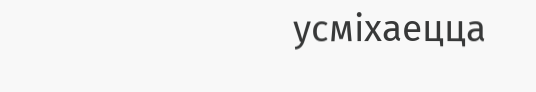усміхаецца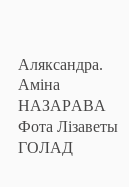Аляксандра.
Аміна НАЗАРАВА
Фота Лізаветы ГОЛАД